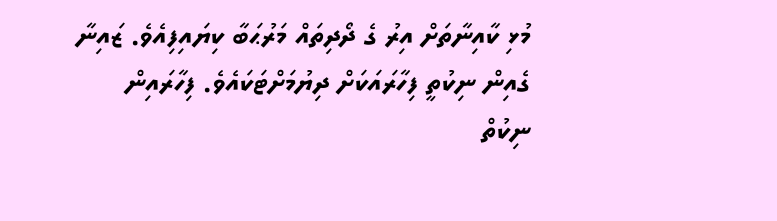މުޅި ކާއިނާތަށް އިރު ގެ ދޯދިތައް މަރުޙަބާ ކިޔައިފިއެވެ. ޒައިނާ ގެއިން ނިކުތީ ފިހާރައަކަށް ދިޔުމަށްޓަކައެވެ. ފިހާރައިން ނިކުތް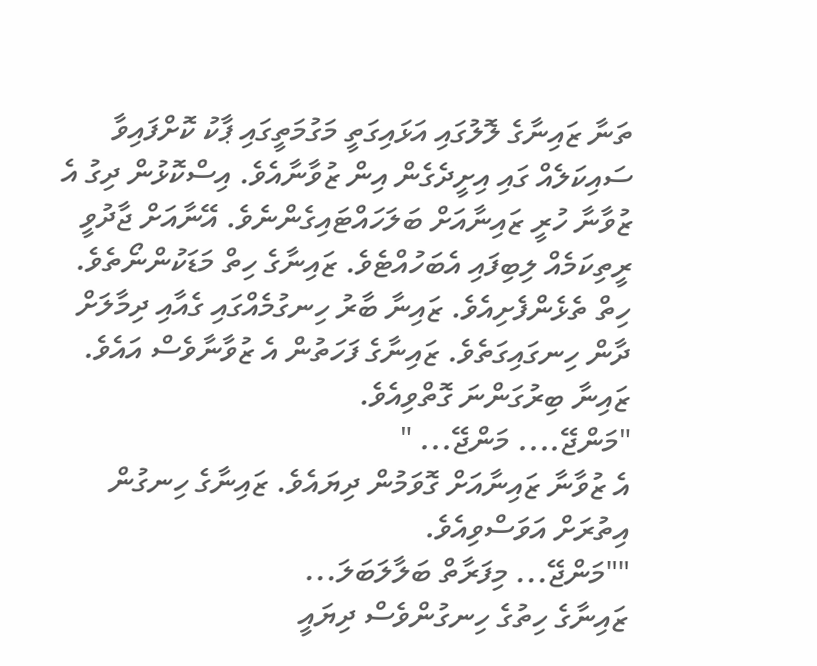ތަނާ ޒައިނާގެ ލޮލުގައި އަޅައިގަތީ މަގުމަތީގައި ޕާކު ކޮށްފައިވާ ސައިކަލެއް ގައި އިށީދެގެން އިން ޒުވާނާއެވެ. އިސްކޮޅުން ދިގު އެ ޒުވާނާ ހުރީ ޒައިނާއަށް ބަލަހައްޓައިގެންނެވެ. އޭނާއަށް ޖާދުވީ ރީތިކަމެއް ލިބިފައި އެބަހުއްޓެވެ. ޒައިނާގެ ހިތް މަޑަކުންނޯތެވެ. ހިތް ތެޅެންފެށިއެވެ. ޒައިނާ ބާރު ހިނގުމެއްގައި ގެއާއި ދިމާލަށް ދާން ހިނގައިގަތެވެ. ޒައިނާގެ ފަހަތުން އެ ޒުވާނާވެސް އައެވެ. ޒައިނާ ބިރުގަންނަ ގޮތްވިއެވެ.
"މަންޖޭ.... މަންޖޭ... "
އެ ޒުވާނާ ޒައިނާއަށް ގޮވަމުން ދިޔައެވެ. ޒައިނާގެ ހިނގުން އިތުރަށް އަވަސްވިއެވެ.
""މަންޖޭ... މިފަރާތް ބަލާލަބަލަ...
ޒައިނާގެ ހިތުގެ ހިނގުންވެސް ދިޔައީ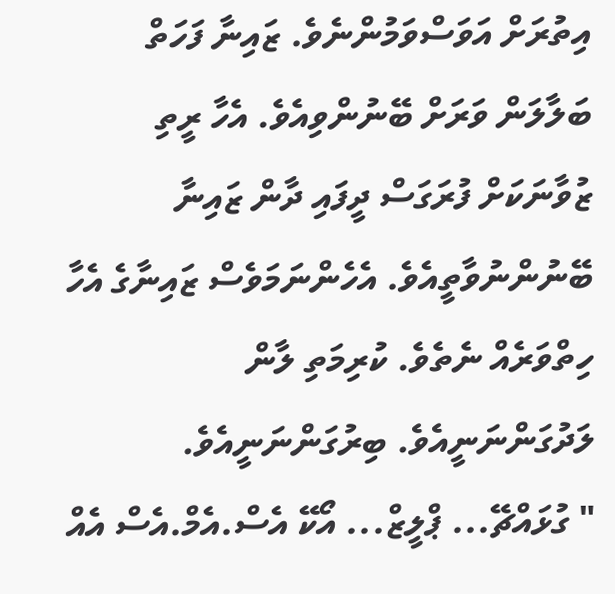އިތުރަށް އަވަސްވަމުންނެވެ. ޒައިނާ ފަހަތް ބަލާލަން ވަރަށް ބޭނުންވިއެވެ. އެހާ ރީތި ޒުވާނަކަށް ފުރަގަސް ދީފައި ދާން ޒައިނާ ބޭނުންނުވާތީއެވެ. އެހެންނަމަވެސް ޒައިނާގެ އެހާ ހިތްވަރެއް ނެތެވެ. ކުރިމަތި ލާން ލަދުގަންނަނީއެވެ. ބިރުގަންނަނީއެވެ.
" ގުޅައްޗޭ... ޕްލީޒް... އޯކޭ އެސް.އެމް.އެސް އެއް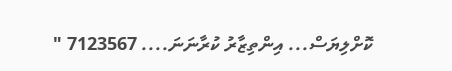ކޮށްލިޔަސް... އިންތިޒާރު ކުރާނަނަ.... 7123567 "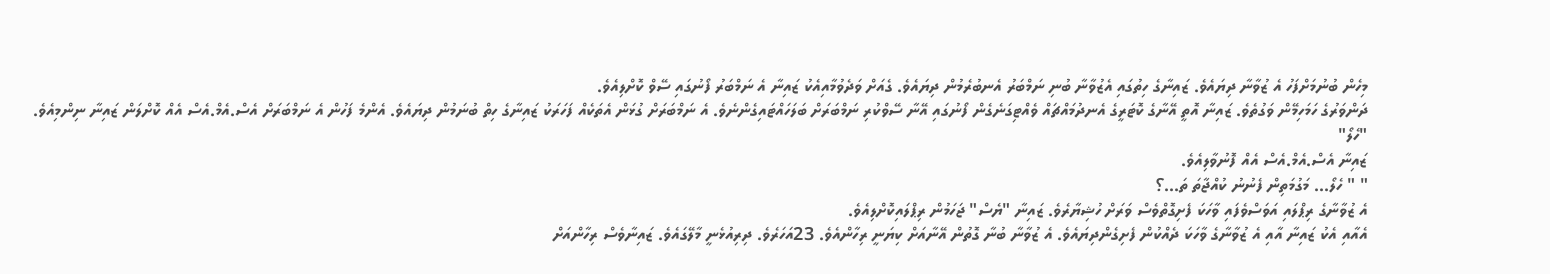މިހެން ބުނުމަށްފަހު އެ ޒުވާނާ ދިޔައެވެ. ޒައިނާގެ ހިތުގައި އެޒުވާނާ ބުނި ނަމްބަރު އެނބުރެމުން ދިޔައެވެ. ގެއަށް ވަދެވުމާއިއެކު ޒައިނާ އެ ނަމްބަރު ފޯނުގައި ސޭވް ކޮށްލިއެވެ.
ދަންވަރުގެ ހަމަހިމޭން ވަގުތެވެ. ޒައިނާ އޮތީ އޭނާގެ ކޮޓަރީގެ އެނދުމައްޗައް ވެއްޓިގަނެގެން ފޯނުގައި އޭނާ ސޭވްކުރި ނަމްބަރަށް ބަލަހައްޓައިގެންނެވެ. އެ ނަމްބަރަށް ގުޅަން އެތަކެއް ފަހަރަކު ޒައިނާގެ ހިތް ބުނަމުން ދިޔައެވެ. އެންމެ ފަހުން އެ ނަމްބަރަށް އެސް.އެމް.އެސް އެއް ކޮށްލަން ޒައިނާ ނިންމިއެވެ.
"ހެލޯ"
ޒައިނާ އެސް.އެމް.އެސް އެއް ފޮނުވާލިއެވެ.
" " ހެލޯ... މަގުމަތިން ފެނުނު ކުއްޖާތަ ތަ...؟
އެ ޒުވާނާގެ ރިޕްލައި އަވަސްވެފައި ވާހަކަ ފެށިގޮތްވެސް ވަރަށް ހުޝިޔާރެވެ. ޒައިނާ "ޔެސް" ޖަހަމުން ރިޕްލައިކޮށްލިއެވެ.
އެއާއި އެކު ޒައިނާ އާއި އެ ޒުވާނާގެ ވާހަކަ ދެއްކުން ފެށިގެންދިޔައެވެ. އެ ޒުވާނާ ބުނާ ގޮތުން އޭނާއަށް ކިޔަނީ ރިހާންއެވެ. 23އަހަރެވެ. ދިރިއުޅެނީ މާލޭގައެވެ. ޒައިނާވެސް ރިހާންއަށް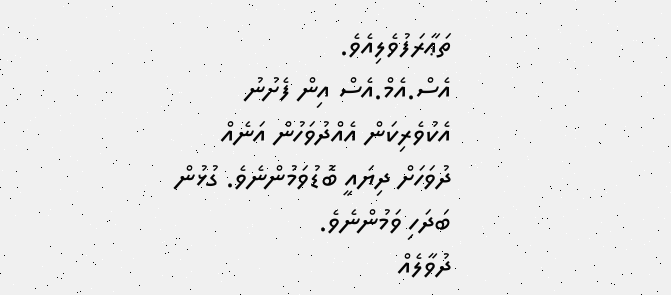ތަޢާރަފުވެލިއެވެ.
އެސް.އެމް.އެސް އިން ފެށުނު އެކުވެރިކަން އެއްދުވަހުން އަނެއް ދުވަހަށް ދިޔައީ ބޮޑުވަމުންނެވެ. ގުޅުން ބަދަހި ވަމުންނެވެ.
ދުވާލެއް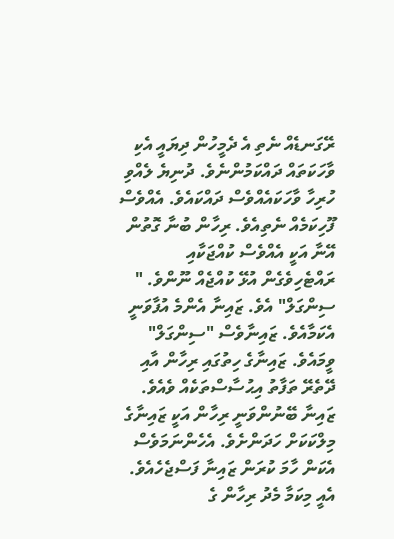ރޭގަނޑެއް ނެތި އެ ދެމީހުން ދިޔައީ އެކި ވާހަކަތައް ދައްކަމުންނެވެ. ދުނިޔެ ލެއްވި ހުރިހާ ވާހަކައެއްވެސް ދައްކައެވެ. އެއްވެސް ފޫހިކަމެއް ނެތިއެވެ. ރިހާން ބުނާ ގޮތުން އޭނާ އަކީ އެއްވެސް ކުއްޖަކާއި ރައްޓެހިވެގެން އުޅޭ ކުއްޖެއް ނޫންވެ. " ސިންގަލް" އެވެ. ޒައިނާ އެންމެ އުފާވަނީ އެކަމާއެވެ. ޒައިނާވެސް "ސިންގަލް" ވީމައެވެ. ޒައިނާގެ ހިތުގައި ރިހާން އާއި ދޭތެރޭ ތަފާތު އިޙުސާސްތަކެއް ވެއެވެ. ޒައިނާ ބޭނުންވަނީ ރިހާން އަކީ ޒައިނާގެ މިލްކަކަށް ހަދަންށެވެ. އެހެންނަމަވެސް އެކަން ހާމަ ކުރަން ޒައިނާ ފަސްޖެހެއެވެ. އެއީ މިކަމާ މެދު ރިހާން ގެ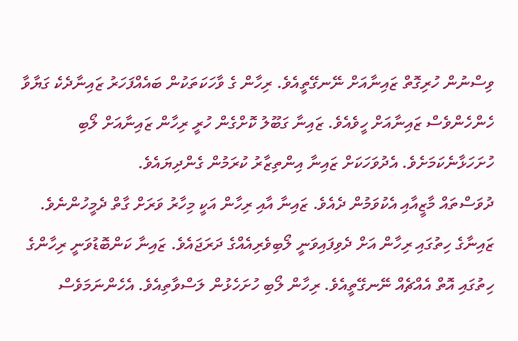ވިސްނުން ހުރިގޮތް ޒައިނާއަށް ނޭނގޭތީއެވެ. ރިހާން ގެ ވާހަކަތަކުން ބައެއްފަހަރު ޒައިނާދެކެ ގަޔާވާ ހެންހެންވެސް ޒައިނާއަށް ހީވެއެވެ. ޒައިނާ ގަބޫލު ކޮށްގެން ހުރީ ރިހާން ޒައިނާއަށް ލޯބި ހުށަހަޅާނެކަމަށެވެ. އެދުވަހަކަށް ޒައިނާ އިންތިޒާރު ކުރަމުން ގެންދިޔައެވެ.
ދުވަސްތައް މާޒީއާއި އެކުވަމުން ދެއެވެ. ޒައިނާ އާއި ރިހާން އަކީ މިހާރު ވަރަށް ގާތް ދެމީހުންނެވެ. ޒައިނާގެ ހިތުގައި ރިހާން އަށް ދެވިފައިވަނީ ލޯބިވެރިއެއްގެ ދަރަޖައެވެ. ޒައިނާ ކަންބޮޑުވަނީ ރިހާންގެ ހިތުގައި އޮތް އެއްޗެއް ނޭނގޭތީއެވެ. ރިހާން ލޯބި ހުށަހެޅުން ލަސްވާތިއެވެ. އެހެންނަމަވެސް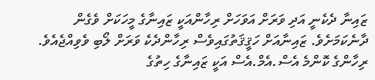ޒައިނާ ދެކެނީ އަދި ވަރަށް އަވަހަށް ރިހާންއަކީ ޒައިނާގެ މީހަކަށް ވެގެން ދާނެކަމަށެވެ. ޒައިނާއަށް ހަޤީޤަތުގައިވެސް ރިހާންދެކެ ވަރަށް ލޯބި ވެވިއްޖެއެވެ. ރިހާންގެ ކޮންމެ އެސް.އެމް.އެސް އަކީ ޒައިނާގެ ހިތުގެ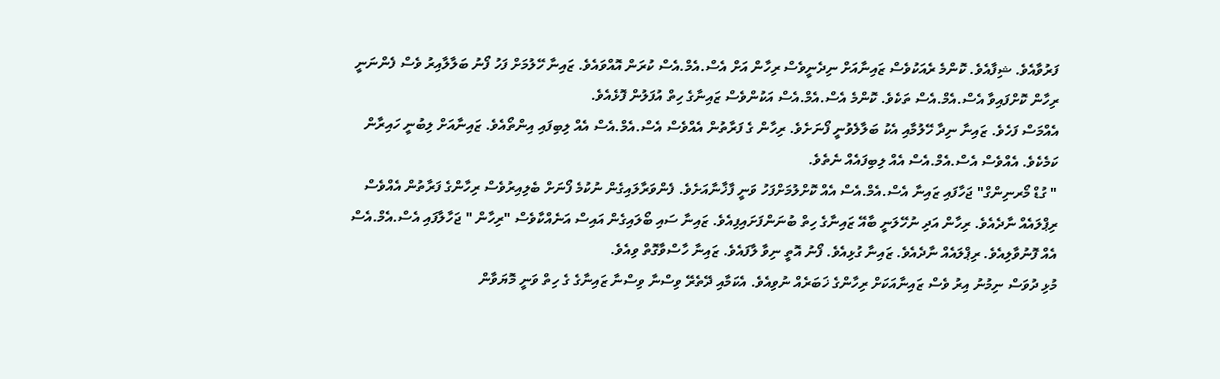ފަރުވާއެވެ. ޝިފާއެވެ. ކޮންމެ ރެއަކުވެސް ޒައިނާއަށް ނިދެނީވެސް ރިހާން އަށް އެސް.އެމް.އެސް ކުރަން އޮއްވައެވެ. ޒައިނާ ހޭލުމަށް ފަހު ފޯނު ބަލާލާއިރު ވެސް ފެންނަނީ ރިހާން ކޮށްފައިވާ އެސް.އެމް.އެސް ތަކެވެ. ކޮންމެ އެސް.އެމް.އެސް އަކުންވެސް ޒައިނާގެ ހިތް އުފަލުން ފޮޅެއެވެ.
އެއްމަސް ފަހެވެ. ޒައިނާ ނިދާ ހޭލުމާއި އެކު ބަލާލެވުނީ ފޯނަށެވެ. ރިހާން ގެ ފަރާތުން އެއްވެސް އެސް.އެމް.އެސް އެއް ލިބިފައި އިންތޯއެވެ. ޒައިނާއަށް ލިބުނީ ހައިރާން ކަމެކެވެ. އެއްވެސް އެސް.އެމް.އެސް އެއް ލިބިފައެއް ނެތެވެ.
" ގުޑް މޯރނިންގް" ޖަހާފައި ޒައިނާ އެސް.އެމް.އެސް އެއް ކޮށްލުމަށްފަހު ވަނީ ފާޚާނާއަށެވެ. ފެންވަރާލައިގެން ނުކުމެ ފޯނަށް ބެލިއިރުވެސް ރިހާންގެ ފަރާތުން އެއްވެސް ރިޕްލައެއް ނާދެއެވެ. ރިހާން އަދި ނުހޭލަނީ ބާއޭ ޒައިނާގެ ހިތް ބުނަންފަށައިފިއެވެ. ޒައިނާ ސައި ބޯލައިގެން އައިސް އަނެއްކާވެސް "ރިހާން " ޖަހާލާފައި އެސް.އެމް.އެސް އެއް ފޮނުވާލިއެވެ. ރިޕްލައެއް ނާދެއެވެ. ޒައިނާ ގުޅިއެވެ. ފޯނު އޮތީ ނިވާ ލާފައެވެ. ޒައިނާ ހާސްވާގޮތް ވިއެވެ.
މުޅި ދުވަސް ނިމުނު އިރު ވެސް ޒައިނާއަކަށް ރިހާންގެ ޚަބަރެއް ނުވިއެވެ. އެކަމާއި ދޭތެރޭ ވިސްނާ ވިސްނާ ޒައިނާގެ ގެ ހިތް ވަނީ މޮޔަވާން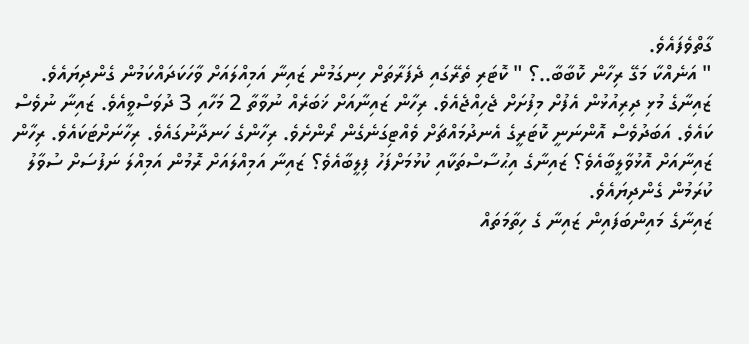ގާތްވެފައެވެ.
" އަނެއްކާ މަގޭ ރިހާން ކޮބާބާ..؟ " ކޮޓަރި ތެރޭގައި ދެފަރާތަށް ހިނގަމުން ޒައިނާ އަމިއްލައަށް ވާހަކަދައްކަމުން ގެންދިޔައެވެ.
ޒައިނާގެ މުޅި ދިރިއުޅުން އެފުށް މިފުށަށް ޖެހިއްޖެއެވެ. ރިހާން ޒައިނާއަށް ޚަބަރެއް ނުވާތާ 2 މަހާއި 3 ދުވަސްވީއެވެ. ޒައިނާ ނުވެސް ކައެވެ. އަބަދުވެސް އޮންނަނީ ކޮޓަރީގެ އެނދުމައްޗަށް ވެއްޓިގަނެގެން ރޯންށެވެ. ރިހާންގެ ހަނދާނުގައެވެ. ރިހާނަށްޓަކައެވެ. ރިހާން ޒައިނާއަށް އޮޅުވާލީބާއެވެ؟ ޒައިނާގެ އިޙުސާސްތަކާއި ކުޅުމަށްފަހު ފިލީބާއެވެ؟ ޒައިނާ އަމިއްލައަށް ރޮމުން އަމިއްލަ ނަފުސަށް ސުވާލު ކުރަމުން ގެންދިޔައެވެ.
ޒައިނާގެ މައިންބަފައިން ޒައިނާ ގެ ހިތާމަތައް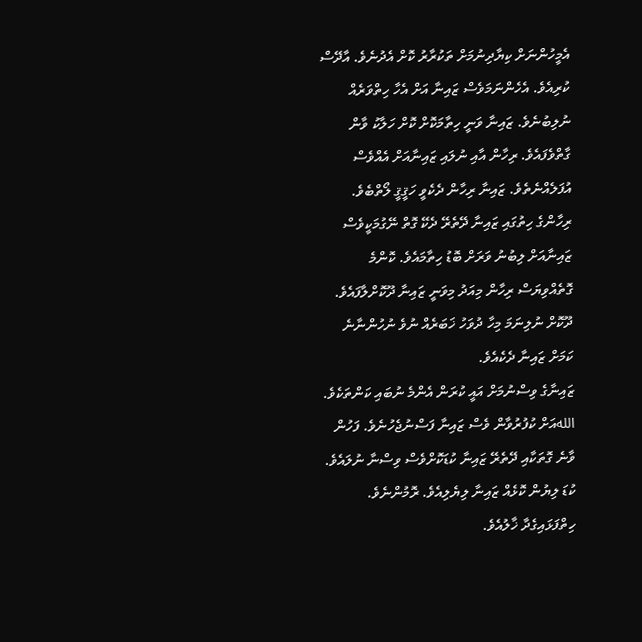އެމީހުންނަށް ކިޔާދިނުމަށް ތަކުރާރު ކޮށް އެދުނެވެ. އާދޭސް ކުރިއެވެ. އެހެންނަމަވެސް ޒައިނާ އަށް އެހާ ހިތްވަރެއް ނުލިބުނެވެ. ޒައިނާ ވަނީ ހިތާމަކޮށް ކޮށް ހަލާކު ވާން ގާތްވެފައެވެ. ރިހާން އާއި ނުލައި ޒައިނާއަށް އެއްވެސް އުފަލެއްނެތެވެ. ޒައިނާ ރިހާން ދެކެވީ ހަޤީޤީ ލޯތްބެވެ. ރިހާންގެ ހިތުގައި ޒައިނާ ދޭތެރޭ ދެކޭ ގޮތް ނޭގުމަކީވެސް ޒައިނާއަށް ލިބުނު ވަރަށް ބޮޑު ހިތާމައެވެ. ކޮންމެ ގޮތެއްވިޔަސް ރިހާން މިއަދު މިވަނީ ޒައިނާ ދޫކޮށްލާފައެވެ. ދޫކޮށް ނުލިނަމަ މިހާ ދުވަހު ޚަބަރެއް ނުވެ ނުހުންނާނެ ކަމަށް ޒައިނާ ދެކެއެވެ.
ޒައިނާގެ ވިސްނުމަށް އައީ ކުރަން އެންމެ ނުބައި ކަންތަކެވެ. اللهއަށް ކުފުރުވާން ވެސް ޒައިނާ ފަސްނުޖެހުނެވެ. ފަހުން ވާނެ ގޮތަކާއި ދޭތެރޭ ޒައިނާ ކުޑަކޮށްވެސް ވިސްނާ ނުލައެވެ. ކުޑަ ލިޔުން ކޮޅެއް ޒައިނާ ލިޔެލިއެވެ. ރޮމުންނެވެ. ހިތްފަޅައިގެދާ ޚާލުއެވެ.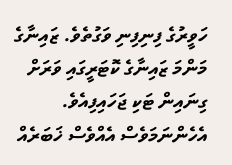ހަވީރުގެ ފިނިފިނި ވަގުތެވެ. ޒައިނާގެ މަންމަ ޒައިނާގެ ކޮޓަރީގައި ވަރަށް ގިނައިން ޓަކި ޖަހައިފިއެވެ. އެހެންނަމަވެސް އެއްވެސް ޚަބަރެއް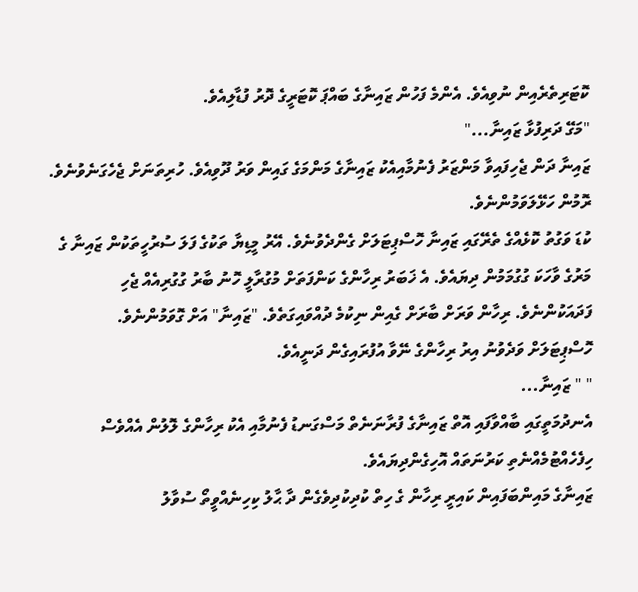ކޮޓަރިތެރެއިން ނުވިއެވެ. އެންމެ ފަހުން ޒައިނާގެ ބައްޕަ ކޮޓަރީގެ ދޮރު ފުޑާލިއެވެ.
"މަގޭ ދަރިފުޅާ ޒައިނާ..."
ޒައިނާ ދަން ޖެހިފައިވާ މަންޒަރު ފެނުމާއިއެކު ޒައިނާގެ މަންމަގެ ގައިން ވަރު ދޫވިއެވެ. ހުރިތަނަށް ޖެހެގަނެވުނެވެ. ރޮމުން ހަޅޭލަވަމުންނެވެ.
ކުޑަ ވަގުތު ކޮޅެއްގެ ތެރޭގައި ޒައިނާ ހޮސްޕިޓަލަށް ގެންދެވުނެވެ. އޭރު މީޑިޔާ ތަކުގެ ފަލަ ސުރުހީތަކުން ޒައިނާ ގެ މަރުގެ ވާހަކަ ގުގުމަމުން ދިޔައެވެ. އެ ޚަބަރު ރިހާންގެ ކަންފަތަށް މުގުރާލީ ހޮނު ބާރު ގުގުރިއެއް ޖެހި ފަދައަކުންނެވެ. ރިހާން ވަރަށް ބާރަށް ގެއިން ނިކުމެ ދުއްވައިގަތެވެ. "ޒައިނާ" އަށް ގޮވަމުންނެވެ.
ހޮސްޕިޓަލަށް ވަދެވުނު އިރު ރިހާންގެ ނޭވާ އުފުރައިގެން ދަނީއެވެ.
" " ޒައިނާ...
އެނދުމަތީގައި ބާއްވާފައި އޮތް ޒައިނާގެ ފުރާނަނެތް މަސްގަނޑު ފެނުމާއި އެކު ރިހާންގެ ލޮލުން އެއްވެސް ހިފެހެއްޓުމެއްނެތި ކަރުނަތައް އޮހިގެންދިޔައެވެ.
ޒައިނާގެ މައިންބަފައިން ކައިރީ ރިހާން ގެ ހިތް ކުދިކުދިވެގެން ދާ ޙާލު ކިހިނެއްވީތޯ ސުވާލު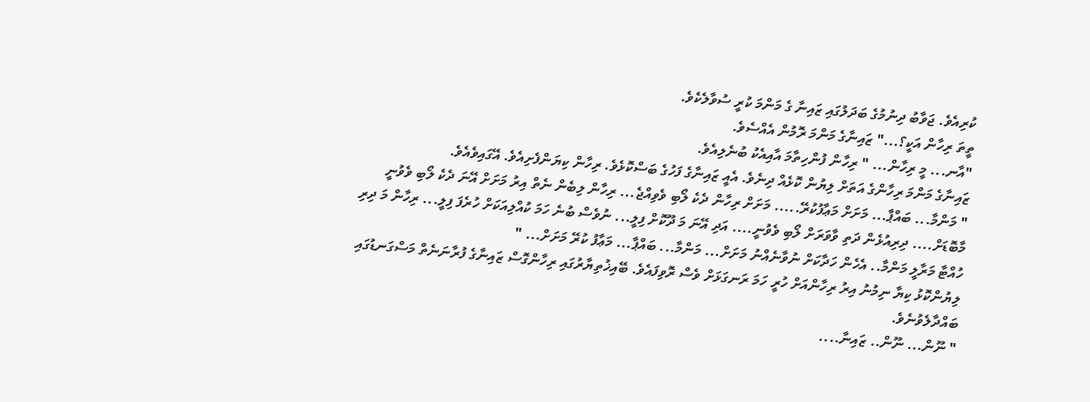ކުރިއެވެ. ޖަވާބު ދިނުމުގެ ބަދަލުގައި ޒައިނާ ގެ މަންމަ ކުރީ ސުވާލެކެވެ.
ތީތަ ރިހާން އަކީ؟..." ޒައިނާގެ މަންމަ ރޮމުން އެއްސެވެ.
"އާނ... މީ ރިހާން... " ރިހާން ފުންހިތާމަ އާއިއެކު ބުނެލިއެވެ.
ޒައިނާގެ މަންމަ ރިހާންގެ އަތަށް ލިޔުން ކޮޅެއް ދިނެވެ. އެއީ ޒައިނާގެ ފަހުގެ ބަސްކޮޅެވެ. ރިހާން ކިޔަންފެށިއެވެ. އޭގައިވެއެވެ.
" މަންމާ... ބައްޕާ... މަށަށް މަޢާފުކުރޭ..... މަށަށް ރިހާން ދެކެ ލޯބި ވެވިއްޖެ... ރިހާން ލިބެން ނެތް އިރު މަށަށް އޭނަ ދެކެ ލޯބި ވެވުނީ މާބޮޑަށް.... ދިރިއުޅެން ދަތި ވާވަރަށް ލޯބި ވެވުނީ.... އަދި އޭނަ މަ ދޫކޮށް ފިލީ... ނުވެސް ބުނެ ހަމަ ކުއްލިއަކަށް ހުރެފަ ފިލީ... ރިހާން މަ ދިރި ހުއްޓާ މަރާލީ މަންމާ.. އެހެން ހަދާކަށް ނުވާނެއްނު މަށަށް... މަންމާ... ބައްޕާ... މަޢާފު ކުރޭ މަށަށް... "
ލިޔުންކޮޅު ކިޔާ ނިމުނު އިރު ރިހާންއަށް ހުރީ ހަމަ ރަނގަޅަށް ވެސް ރޮވިފައެވެ. ބޭއިޚުތިޔާރުގައި ރިހާންގޮސް ޒައިނާގެ ފުރާނަނެތް މަސްގަނޑުގައި ބައްދާލެވުނެވެ.
" ނޫން... ނޫން.. ޒައިނާ....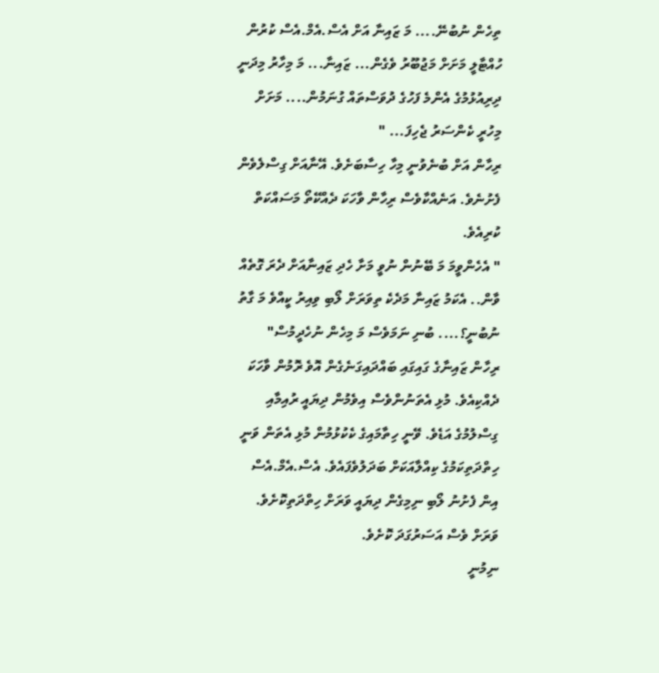ތިހެން ނުބުނޭ.... މަ ޒައިނާ އަށް އެސް.އެމް.އެސް ކުރުން ހުއްޓާލީ މަށަށް މަޖުބޫރު ވެގެން... ޒައިނާ... މަ މިހާރު މިދަނީ ދިރިއުޅުމުގެ އެންމެ ފަހުގެ ދުވަސްތައް ގުނަމުން.... މަށަށް މިހުރީ ކެންސަރު ޖެހިފަ... "
ރިހާން އަށް ބުނެވުނީ މިހާ ހިސާބަށެވެ. އޭނާއަށް ގިސްލެވެން ފެށުނެވެ. އަނެއްކާވެސް ރިހާން ވާހަކަ ދެއްކޭތޯ މަސައްކަތް ކުރިއެވެ.
" އެހެންވީމަ މަ ބޭނުން ނުވީ މަށާ ހެދި ޒައިނާއަށް ދެރަ ގޮތެއް ވާން.. އެކަމު ޒައިނާ މަދެކެ ތިވަރަށް ލޯބި ވިއިރު ކީއްވެ މަ ގާތު ނުބުނީ؟.... ބުނި ނަމަވެސް މަ މިހެން ނުހެދީމުސް"
ރިހާން ޒައިނާގެ ގައިގައި ބައްދައިގަނެގެން އޮވެ ރޮމުން ވާހަކަ ދެއްކިއެވެ. މުޅި އެތަނުންވެސް އިވެމުން ދިޔައީ ރުއިމާއި ގިސްލުމުގެ އަޑެވެ. ވޭނީ ހިތާމައިގެ ކެކުޅުމުން މުޅި އެތަން ވަނީ ހިތްދަތިކަމުގެ ކިއްލާއަކަށް ބަދަލުވެފައެވެ. އެސް.އެމް.އެސް އިން ފެށުނު ލޯބި ނިމިގެން ދިޔައީ ވަރަށް ހިތްދަތިކޮށެވެ. ވަރަށް ވެސް އަސަރުގަދަ ކޮށެވެ.
ނިމުނީ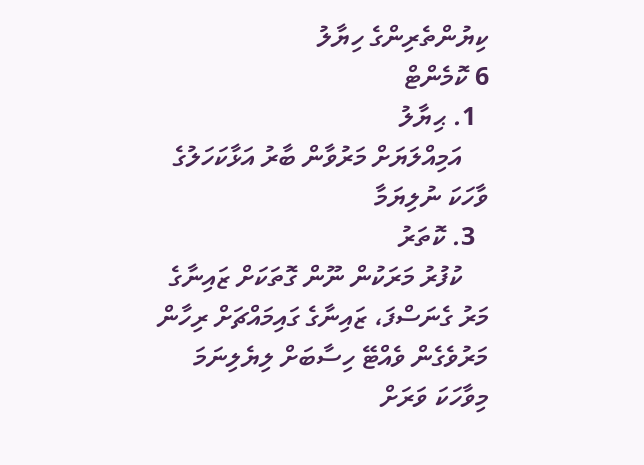ކިޔުންތެރިންގެ ހިޔާލު
6 ކޮމެންޓް
  1. ޙިޔާލު
    އަމިއްލަޔަށް މަރުވާން ބާރު އަޅާކަހަލުގެ ވާހަކަ ނުލިޔަމާ
  3. ކޮތަރު
    ކުފުރު މަރަކުން ނޫން ގޮތަކަށް ޒައިނާގެ މަރު ގެނަސްފަ، ޒައިނާގެ ގައިމައްޗަށް ރިހާން މަރުވެގެން ވެއްޓޭ ހިސާބަށް ލިޔެލިނަމަ މިވާހަކަ ވަރަށް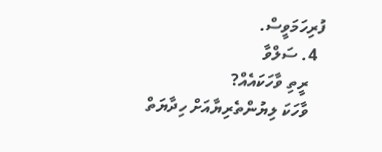ފުރިހަމަވީސް.
  4. ސަލްވާ
    ރީތި ވާހަކައެއް?
    ވާހަކަ ލިޔުންތެރިޔާއަށް ހިދާޔަތް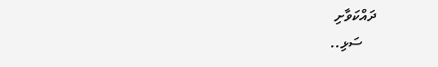ދައްކަވާށި
    ސަޅި..